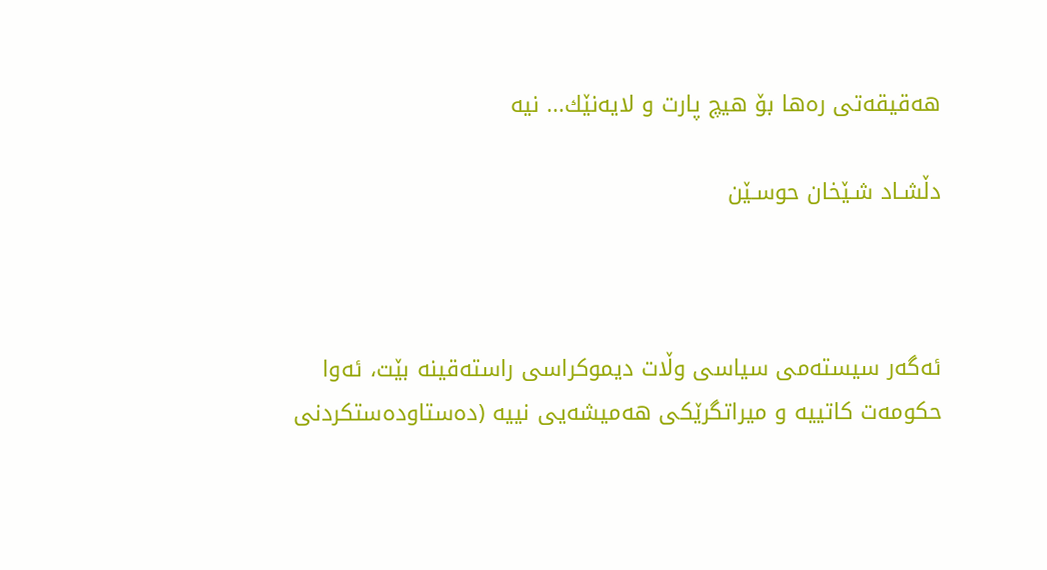هه‌قیقه‌تی‌ ره‌ها بۆ هیچ پارت و لایه‌نێك... نیه‌

دڵشـاد شـێخان حوسـێن



ئه‌گه‌ر سیسته‌می‌ سیاسی‌ وڵات دیموكراسی‌ راسته‌قینه‌ بێت، ئه‌وا حكومه‌ت كاتییه‌ و میراتگرێكی‌ هه‌میشه‌یی‌ نییه‌ (ده‌ستاوده‌ستكردنی‌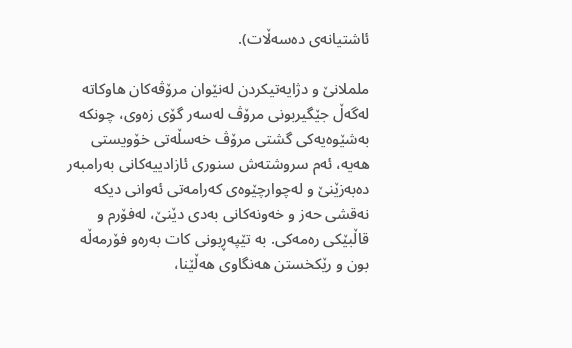ئاشتیانه‌ی‌ ده‌سه‌ڵات).

ململانێ‌ و دژایه‌تیكردن له‌نێوان مرۆڤه‌كان هاوكاته‌ له‌گه‌ڵ جێگیربونی‌ مرۆڤ له‌سه‌ر گۆی‌ زه‌وی‌، چونكه‌ به‌شێوه‌یه‌كی‌ گشتی‌ مرۆڤ خه‌سڵه‌تی‌ خۆویستی‌ هه‌یه‌، ئه‌م سروشته‌ش سنوری‌ ئازادییه‌كانی‌ به‌رامبه‌ر ده‌به‌زێنێ‌ و له‌چوارچێوه‌ی‌ كه‌رامه‌تی‌ ئه‌وانی‌ دیكه‌ نه‌قشی‌ حه‌ز و خه‌ونه‌كانی‌ به‌دی‌ دێنێ‌، له‌فۆرم و قاڵبێكی‌ ره‌مه‌كی‌. به‌ تێپه‌ڕبونی‌ كات به‌ره‌و فۆرمه‌ڵه‌ بون و رێكخستن هه‌نگاوی‌ هه‌ڵێنا،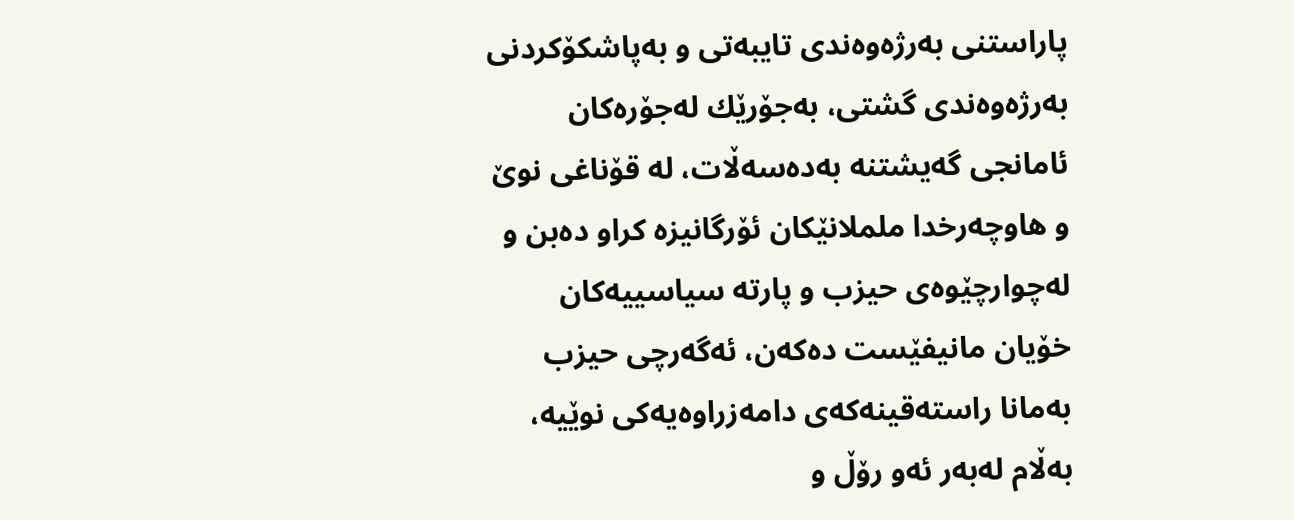پاراستنی‌ به‌رژه‌وه‌ندی‌ تایبه‌تی‌ و به‌پاشكۆكردنی‌ به‌رژه‌وه‌ندی‌ گشتی‌، به‌جۆرێك له‌جۆره‌كان ئامانجی‌ گه‌یشتنه‌ به‌ده‌سه‌ڵات، له‌ قۆناغی‌ نوێ‌ و هاوچه‌رخدا ململانێكان ئۆرگانیزه‌ كراو ده‌بن و له‌چوارچێوه‌ی‌ حیزب و پارته‌ سیاسییه‌كان خۆیان مانیفێست ده‌كه‌ن، ئه‌گه‌رچی‌ حیزب به‌مانا راسته‌قینه‌كه‌ی‌ دامه‌زراوه‌یه‌كی‌ نوێیه‌، بەڵام له‌به‌ر ئه‌و رۆڵ و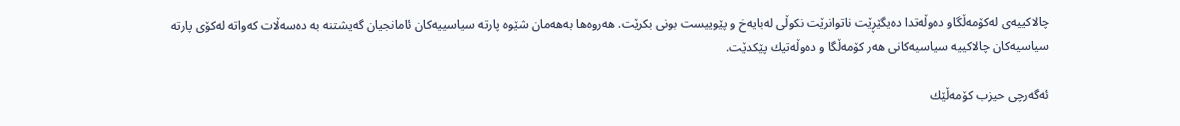چالاكییه‌ی‌ له‌كۆمه‌ڵگاو ده‌وڵه‌تدا ده‌یگێڕێت ناتوانرێت نكوڵی‌ له‌بایه‌خ و پێوییست بونی‌ بكرێت. هه‌روه‌ها به‌هه‌مان شێوه‌ پارته‌ سیاسییه‌كان ئامانجیان گه‌یشتنه‌ به‌ ده‌سه‌ڵات كه‌واته‌ له‌كۆی‌ پارته‌ سیاسیه‌كان چالاكییه‌ سیاسیه‌كانی‌ هه‌ر كۆمه‌ڵگا و ده‌وڵه‌تیك پێكدێت.

ئه‌گه‌رچی‌ حیزب كۆمه‌ڵێك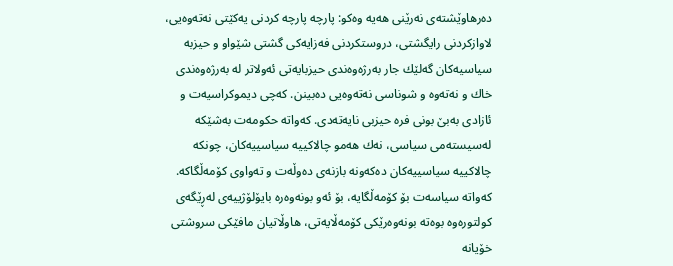ده‌رهاوێشته‌ی‌ نه‌رێنی‌ هه‌یه‌ وه‌كو: پارچه‌ پارچه‌ كردنی‌ یه‌كێتی‌ نه‌ته‌وه‌یی‌، لاوازكردنی‌ رایگشتی‌، دروستكردنی‌ فه‌زایه‌كی‌ گشتی‌ شێواو و حیزبه‌ سیاسیه‌كان گه‌لێك جار به‌رژه‌وه‌ندی‌ حیزبایه‌تی‌ ئه‌ولاتر له‌ به‌رژه‌وه‌ندی‌ خاك و نه‌ته‌وه‌ و شوناسی‌ نه‌ته‌وه‌یی‌ ده‌بینن. كه‌چی‌ دیموكراسیه‌ت و ئازادی‌ به‌بێ‌ بونی‌ فره‌ حیزبی‌ نایه‌ته‌دی‌. كه‌واته‌ حكومه‌ت به‌شێكه‌ له‌سیسته‌می‌ سیاسی‌، نه‌ك هه‌مو چالاكییه‌ سیاسییه‌كان، چونكه‌ چالاكییه‌ سیاسییه‌كان ده‌كه‌ونه‌ بازنه‌ی‌ ده‌وڵه‌ت و ته‌واوی‌ كۆمه‌ڵگاكه‌. كه‌واته‌ سیاسه‌ت بۆ كۆمه‌ڵگایه‌، بۆ ئه‌و بونه‌وه‌ره‌ بایۆلۆژییه‌ی‌ له‌ڕێگه‌ی‌ كولتوره‌وه‌ بوه‌ته‌ بونه‌وه‌رێكی‌ كۆمه‌ڵایه‌تی‌، هاوڵاتیان مافێكی‌ سروشتی‌ خۆیانه‌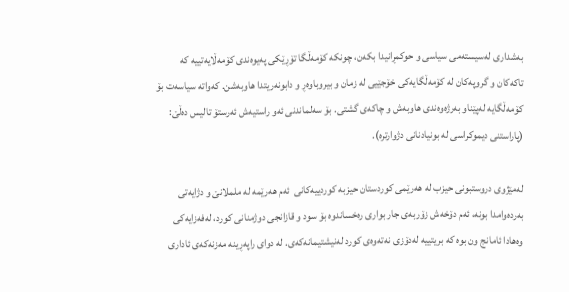به‌شداری‌ له‌سیسته‌می‌ سیاسی‌ و حوكمڕانیدا بكه‌ن، چونكه‌ كۆمه‌ڵگا تۆڕێكی‌ په‌یوه‌ندی‌ كۆمه‌ڵایه‌تییه‌ كه‌ تاكه‌كان و گروپه‌كان له‌ كۆمه‌ڵگایه‌كی‌ خۆجێیی‌ له‌ زمان و بیروباوه‌ڕ و دابونه‌ریتدا هاوبه‌شن. كه‌واته‌ سیاسه‌ت بۆ كۆمه‌ڵگایه‌ له‌پێناو به‌رژه‌وه‌ندی‌ هاوبه‌ش و چاكه‌ی‌ گشتی‌. بۆ سه‌لماندنی‌ ئه‌و راستیه‌ش ئه‌رستۆ تالیس ده‌ڵێ‌: (پاراستنی‌ دیموكراسی‌ له‌ بونیادنانی‌ دژوارتره‌).

له‌مێژوی‌ دروستبونی‌ حیزب له‌ هه‌رێمی‌ كوردستان حیزبه‌ كوردییه‌كانی‌  ئه‌م هه‌رێمه‌ له‌ ململانێ‌ و دژایه‌تی‌ به‌رده‌وامدا بونه‌، ئه‌م دۆخه‌ش زۆربه‌ی‌ جار بواری‌ ره‌خساندوه‌ بۆ سود و قازانجی‌ دوژمنانی‌ كورد، له‌فه‌زایه‌كی‌ وه‌هادا ئامانج ون بوه‌ كه‌ بریتییه‌ له‌دۆزی‌ نه‌ته‌وه‌ی‌ كورد له‌نیشتیمانه‌كه‌ی‌. له‌ دوای‌ راپه‌ڕینه‌ مه‌زنه‌كه‌ی‌ ئاداری‌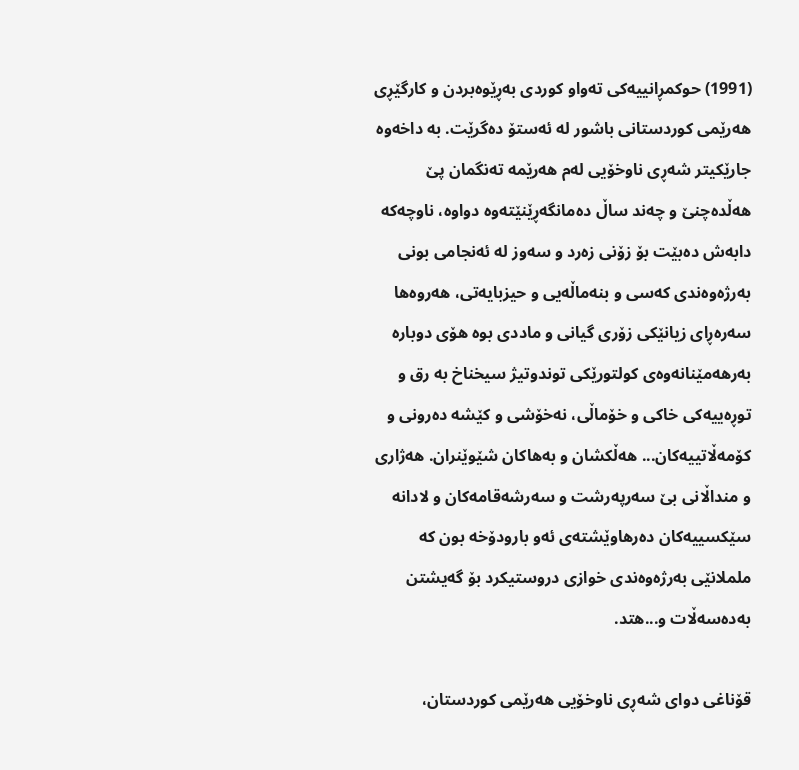(1991) حوكمڕانییه‌كی‌ ته‌واو كوردی‌ به‌ڕێوه‌بردن و كارگێڕی‌ هه‌رێمی‌ كوردستانی‌ باشور له‌ ئه‌ستۆ ده‌گرێت. به‌ داخه‌وه‌ جارێكیتر شه‌ڕی‌ ناوخۆیی‌ له‌م هه‌رێمه‌ ته‌نگمان پێ‌ هه‌ڵده‌چنێ‌ و چه‌ند ساڵ ده‌مانگه‌ڕێنێته‌وه‌ دواوه‌، ناوچه‌كه‌ دابه‌ش ده‌بێت بۆ زۆنی‌ زه‌رد و سه‌وز له‌ ئه‌نجامی‌ بونی‌ به‌رژه‌وه‌ندی‌ كه‌سی‌ و بنه‌ماڵه‌یی‌ و حیزبایه‌تی‌، هه‌روه‌ها سه‌ره‌ڕای‌ زیانێكی‌ زۆری‌ گیانی‌ و ماددی‌ بوه‌ هۆی‌ دوباره‌ به‌رهه‌مێنانه‌وه‌ی‌ كولتورێكی‌ توندوتیژ سیخناخ به‌ رق و توڕه‌ییه‌كی‌ خاكی‌ و خۆماڵی‌، نه‌خۆشی‌ و كێشه‌ ده‌رونی‌ و كۆمه‌ڵاتییه‌كان... هه‌ڵكشان و به‌هاكان شێوێنران. هه‌ژاری‌ و منداڵانی‌ بێ‌ سه‌رپه‌رشت و سه‌رشه‌قامه‌كان و لادانه‌ سێكسییه‌كان ده‌رهاوێشته‌ی‌ ئه‌و بارودۆخه‌ بون كه‌ ململانێی‌ به‌رژه‌وه‌ندی‌ خوازی‌ دروستیكرد بۆ گه‌یشتن به‌ده‌سه‌ڵات و...هتد.

قۆناغی‌ دوای‌ شه‌ڕی‌ ناوخۆیی‌ هه‌رێمی‌ كوردستان،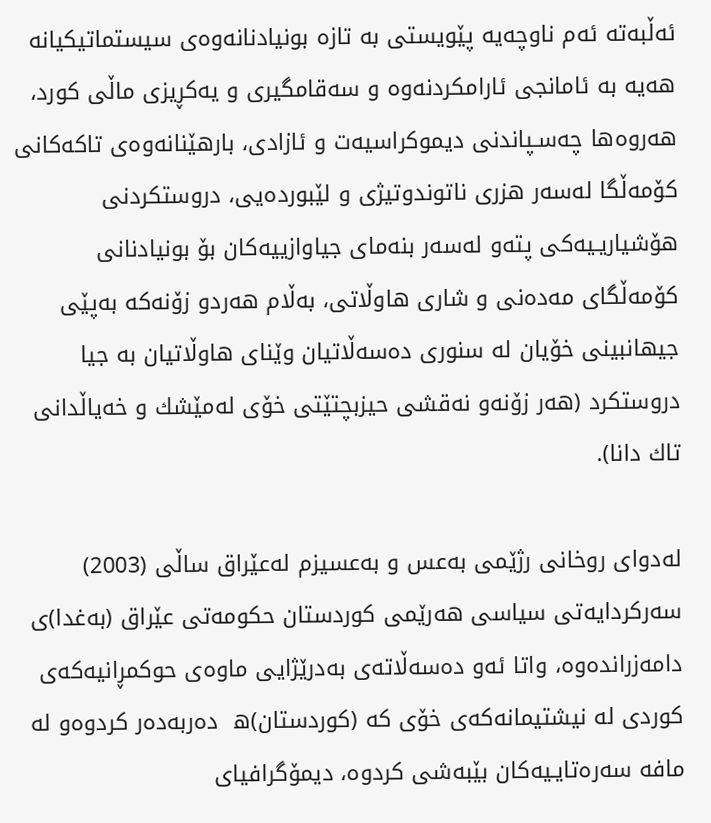ئه‌ڵبه‌ته‌ ئه‌م ناوچه‌یه‌ پێویستی‌ به‌ تازه‌ بونیادنانه‌وه‌ی‌ سیستماتیكیانه‌ هه‌یه‌ به‌ ئامانجی‌ ئارامكردنه‌وه‌ و سه‌قامگیری‌ و یه‌كڕیزی‌ ماڵی‌ كورد، هه‌روه‌ها چه‌سـپاندنی‌ دیموكراسیه‌ت و ئازادی‌، بارهێنانه‌وه‌ی‌ تاكه‌كانی‌ كۆمه‌ڵگا له‌سه‌ر هزری‌ ناتوندوتیژی‌ و لێبورده‌یی‌، دروستكردنی‌ هۆشیاریـیه‌كی‌ پته‌و له‌سه‌ر بنه‌مای‌ جیاوازییه‌كان بۆ بونیادنانی‌ كۆمه‌ڵگای‌ مه‌ده‌نی‌ و شاری‌ هاوڵاتی‌، به‌ڵام هه‌ردو زۆنه‌كه‌ به‌پێی‌ جیهانبینی‌ خۆیان له‌ سنوری‌ ده‌سه‌ڵاتیان وێنای‌ هاوڵاتیان به‌ جیا دروستكرد (هه‌ر زۆنه‌و نه‌قشی‌ حیزبچتێتی‌ خۆی‌ له‌مێشك و خه‌یاڵدانی‌ تاك دانا).

له‌دوای‌ روخانی‌ رژێمی‌ به‌عس و به‌عسیزم له‌عێراق ساڵی‌ (2003) سه‌ركردایه‌تی‌ سیاسی‌ هه‌رێمی‌ كوردستان حكومه‌تی‌ عێراق (به‌غدا)ی‌ دامه‌زرانده‌وه‌، واتا ئه‌و ده‌سه‌ڵاته‌ی‌ به‌درێژایی‌ ماوه‌ی‌ حوكمڕانیه‌كه‌ی‌ كوردی‌ له‌ نیشتیمانه‌كه‌ی‌ خۆی‌ كه‌ (كوردستان)ه‌  ده‌ربه‌ده‌ر كردوه‌و له‌ مافه‌ سه‌ره‌تایـیه‌كان بێبه‌شی‌ كردوه‌، دیمۆگرافیای‌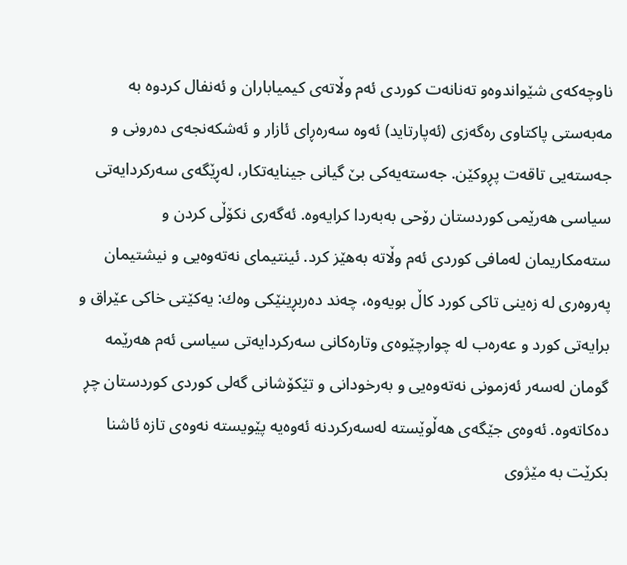ناوچه‌كه‌ی‌ شێواندوه‌و ته‌نانه‌ت كوردی‌ ئه‌م وڵاته‌ی‌ كیمیاباران و ئه‌نفال كردوه‌ به‌ مه‌به‌ستی‌ پاكتاوی‌ ره‌گه‌زی‌ (ئه‌پارتاید) ئه‌وه‌ سه‌ره‌ڕای‌ ئازار و ئه‌شكه‌نجه‌ی‌ ده‌رونی‌ و جه‌سته‌یی‌ تاقه‌ت پڕوكێن. جه‌سته‌یه‌كی‌ بێ‌ گیانی‌ جینایه‌تكار، له‌ڕێگه‌ی‌ سه‌ركردایه‌تی‌ سیاسی‌ هه‌رێمی‌ كوردستان رۆحی‌ به‌به‌ردا كرایه‌وه‌. ئه‌گه‌ری‌ نكۆڵی‌ كردن و سته‌مكاریمان له‌مافی‌ كوردی‌ ئه‌م وڵاته‌ به‌هێز كرد. ئینتیمای‌ نه‌ته‌وه‌یی‌ و نیشتیمان په‌روه‌ری‌ له‌ زه‌ینی‌ تاكی‌ كورد كاڵ بویه‌وه‌، چه‌ند ده‌ربڕینێكی‌ وه‌ك: یه‌كێتی‌ خاكی‌ عێراق و برایه‌تی‌ كورد و عه‌ره‌ب له‌ چوارچێوه‌ی‌ وتاره‌كانی‌ سه‌ركردایه‌تی‌ سیاسی‌ ئه‌م هه‌رێمه‌ گومان له‌سه‌ر ئه‌زمونی‌ نه‌ته‌وه‌یی‌ و به‌رخودانی‌ و تێكۆشانی‌ گه‌لی‌ كوردی‌ كوردستان چڕ ده‌كاته‌وه‌. ئه‌وه‌ی‌ جێگه‌ی‌ هه‌ڵوێسته‌ له‌سه‌ركردنه‌ ئه‌وه‌یه‌ پێویسته‌ نه‌وه‌ی‌ تازه‌ ئاشنا بكرێت به‌ مێژوی‌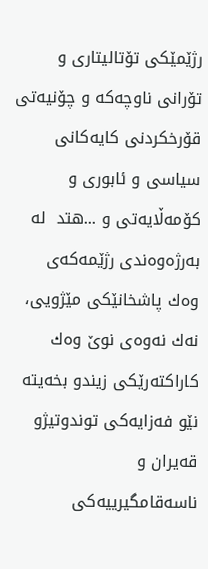رژێمێكی‌ تۆتالیتاری‌ و تۆرانی‌ ناوچه‌كه‌ و چۆنیه‌تی‌ قۆرخكردنی‌ كایه‌كانی‌ سیاسی‌ و ئابوری‌ و كۆمه‌ڵایه‌تی‌ و ...هتد  له‌ به‌رژه‌وه‌ندی‌ رژێمه‌كه‌ی‌ وه‌ك پاشخانێكی‌ مێژویی‌، نه‌ك نه‌وه‌ی‌ نوێ‌ وه‌ك كاراكته‌رێكی‌ زیندو بخه‌یته‌ نێو فه‌زایه‌كی‌ توندوتیژو قه‌یران و ناسه‌قامگیرییه‌كی‌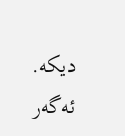دیكه‌. ئه‌گه‌ر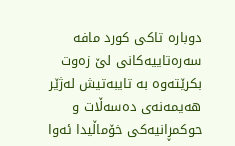دوباره‌ تاكی‌ كورد مافه‌ سه‌ره‌تاییه‌كانی‌ لێ‌ زه‌وت بكرێته‌وه‌ به‌ تایبه‌تیش له‌ژێر هه‌یمه‌نه‌ی‌ ده‌سه‌ڵات و حوكمڕانیه‌كی‌ خۆماڵیدا ئه‌وا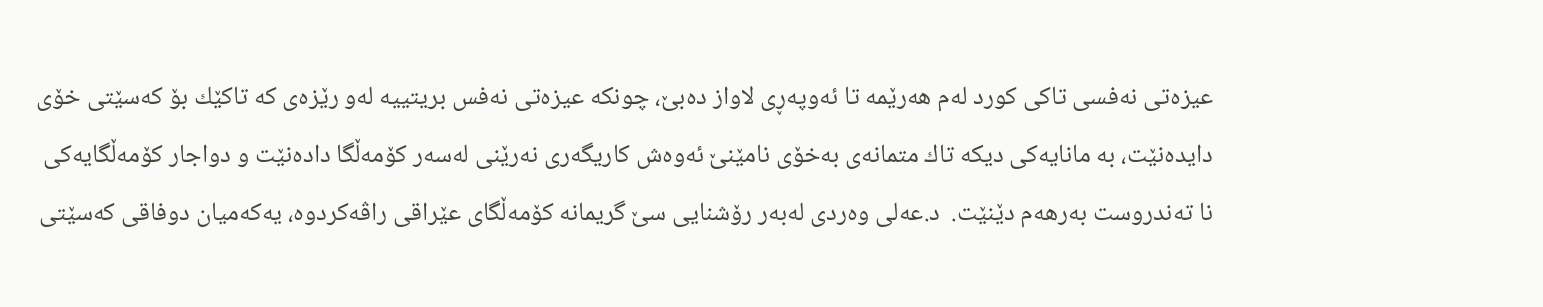عیزه‌تی‌ نه‌فسی‌ تاكی‌ كورد له‌م هه‌رێمه‌ تا ئه‌وپه‌ڕی‌ لاواز ده‌بێ‌، چونكه‌ عیزه‌تی‌ نه‌فس بریتییه‌ له‌و رێزه‌ی‌ كه‌ تاكێك بۆ كه‌سێتی‌ خۆی‌ دایده‌نێت، به‌ مانایه‌كی‌ دیكه‌ تاك متمانه‌ی‌ به‌خۆی‌ نامێنێ‌ ئه‌وه‌ش كاریگه‌ری‌ نه‌رێنی‌ له‌سه‌ر كۆمه‌ڵگا داده‌نێت و دواجار كۆمه‌ڵگایه‌كی‌ نا ته‌ندروست به‌رهه‌م دێنێت.  د.عه‌لی‌ وه‌ردی‌ له‌به‌ر رۆشنایی‌ سێ‌ گریمانه‌ كۆمه‌ڵگای‌ عێراقی‌ راڤه‌كردوه‌، یه‌كه‌میان دوفاقی‌ كه‌سێتی‌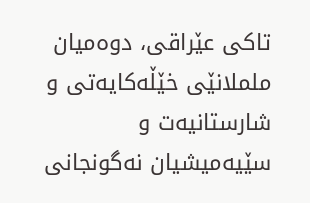تاكی‌ عێراقی‌، دوه‌میان ململانێی‌ خێڵه‌كایه‌تی‌ و شارستانیه‌ت و سێیه‌میشیان نه‌گونجانی‌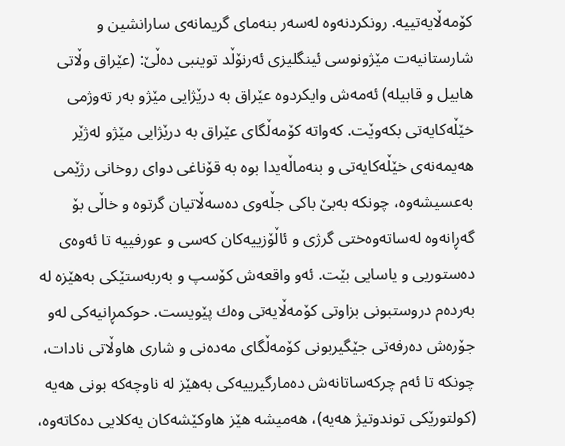كۆمه‌ڵایه‌تییه‌. رونكردنه‌وه‌ له‌سه‌ر بنه‌مای‌ گریمانه‌ی‌ سارانشین و شارستانیه‌ت مێژونوسی‌ ئینگلیزی‌ ئه‌رنۆڵد توینبی‌ ده‌ڵێ‌: (عێراق وڵاتی‌ هابیل و قابیله‌) ئه‌مه‌ش وایكردوه‌ عێراق به‌ درێژایی‌ مێژو به‌ر ته‌وژمی‌ خێڵه‌كایه‌تی‌ بكه‌وێت. كه‌واته‌ كۆمه‌ڵگای‌ عێراق به‌ درێژایی‌ مێژو له‌ژێر هه‌یمه‌نه‌ی‌ خێڵه‌كایه‌تی‌ و بنه‌ماڵه‌یدا بوه‌ به‌ قۆناغی‌ دوای‌ روخانی‌ رژێمی‌ به‌عسیشه‌وه‌، چونكه‌ به‌بێ‌ باكی‌ جڵه‌وی‌ ده‌سه‌ڵاتیان گرتوه‌ و خاڵی‌ بۆ گه‌ڕانه‌وه‌ له‌ساته‌وه‌ختی‌ گرژی‌ و ئاڵۆزییه‌كان كه‌سی‌ و عورفییه‌ تا ئه‌وه‌ی‌ ده‌ستوریی‌ و یاسایی‌ بێت. ئه‌و واقعه‌ش كۆسپ و به‌ربه‌ستێكی‌ به‌هێزه‌ له‌ به‌رده‌م دروستبونی‌ بزاوتی‌ كۆمه‌ڵایه‌تی‌ وه‌ك پێویست. حوكمڕانیه‌كی‌ له‌و جۆره‌ش ده‌رفه‌تی‌ جێگیربونی‌ كۆمه‌ڵگای‌ مه‌ده‌نی‌ و شاری‌ هاوڵاتی‌ نادات، چونكه‌ تا ئه‌م چركه‌ساتانه‌ش ده‌مارگیرییه‌كی‌ به‌هێز له‌ ناوچه‌كه‌ بونی‌ هه‌یه‌ (كولتورێكی‌ توندوتیژ هه‌یه‌)، هه‌میشه‌ هێز هاوكێشه‌كان یه‌كلایی‌ ده‌كاته‌وه‌،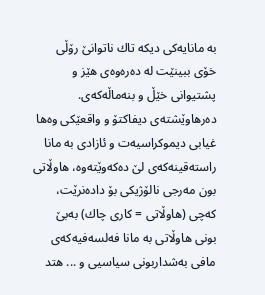به‌ مانایه‌كی‌ دیكه‌ تاك ناتوانێ‌ رۆڵی‌ خۆی‌ ببینێت له‌ ده‌ره‌وه‌ی‌ هێز و پشتیوانی‌ خێڵ و بنه‌ماڵه‌كه‌ی‌. ده‌رهاوێشته‌ی‌ دیفاكتۆ و واقعێكی‌ وه‌ها غیابی‌ دیموكراسیه‌ت و ئازادی‌ به‌ مانا راسته‌قینه‌كه‌ی‌ لێ‌ ده‌كه‌وێته‌وه‌، هاوڵاتی‌ بون مه‌رجی‌ نالۆژیكی‌ بۆ داده‌نرێت، كه‌چی‌ (هاوڵاتی‌ = كاری‌ چاك) به‌بێ‌ بونی‌ هاوڵاتی‌ به‌ مانا فه‌لسه‌فیه‌كه‌ی‌ مافی‌ به‌شداربونی‌ سیاسیی‌ و ... هتد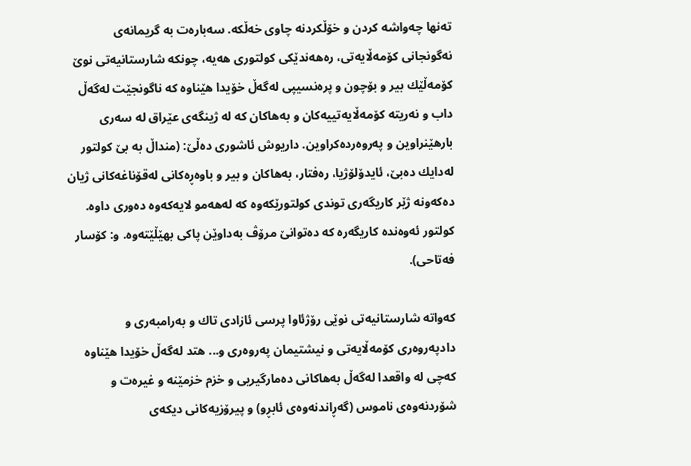ته‌نها چه‌واشه‌ كردن و خۆڵكردنه‌ چاوی‌ خه‌ڵكه‌. سه‌باره‌ت به‌ گریمانه‌ی‌ نه‌گونجانی‌ كۆمه‌ڵایه‌تی‌، ره‌هه‌ندێكی‌ كولتوری‌ هه‌یه‌، چونكه‌ شارستانیه‌تی‌ نوێ‌ كۆمه‌ڵێك بیر و بۆچون و پره‌نسیپی‌ له‌گه‌ڵ خۆیدا هێناوه‌ كه‌ ناگونجێت له‌گه‌ڵ داب و نه‌ریته‌ كۆمه‌ڵایه‌تییه‌كان و به‌هاكان كه‌ له‌ ژینگه‌ی‌ عێراق له‌ سه‌ری‌ بارهێنراوین و په‌روه‌رده‌كراوین. داریوش ئاشوری‌ ده‌ڵێ‌: (منداڵ به‌ بێ‌ كولتور له‌دایك ده‌بێ‌، ئایدۆلۆژیا، ره‌فتار، به‌هاكان و بیر و باوه‌ڕه‌كانی‌ له‌قۆناغه‌كانی‌ ژیان ده‌كه‌ونه‌ ژێر كاریگه‌ری‌ توندی‌ كولتورێكه‌وه‌ كه‌ له‌هه‌مو لایه‌كه‌وه‌ ده‌وری‌ داوه‌. كولتور ئه‌وه‌نده‌ كاریگه‌ره‌ كه‌ ده‌توانێ‌ مرۆڤ به‌داوێن پاكی‌ بهێڵێته‌وه‌. و: كۆسار فه‌تاحی).

كه‌واته‌ شارستانیه‌تی‌ نوێی‌ رۆژئاوا پرسی‌ ئازادی‌ تاك و به‌رامبه‌ری‌ و دادپه‌روه‌ری‌ كۆمه‌ڵایه‌تی‌ و نیشتیمان په‌روه‌ری‌ و... هتد له‌گه‌ڵ‌ خۆیدا هێناوه‌ كه‌چی‌ له‌ واقعدا له‌گه‌ڵ‌ به‌هاكانی‌ ده‌مارگیریی‌ و خزم خزمێنه‌ و غیره‌ت و شۆردنه‌وه‌ی‌ ناموس (گه‌ڕاندنه‌وه‌ی‌ ئابڕو) و پیرۆزیه‌كانی‌ دیكه‌ی‌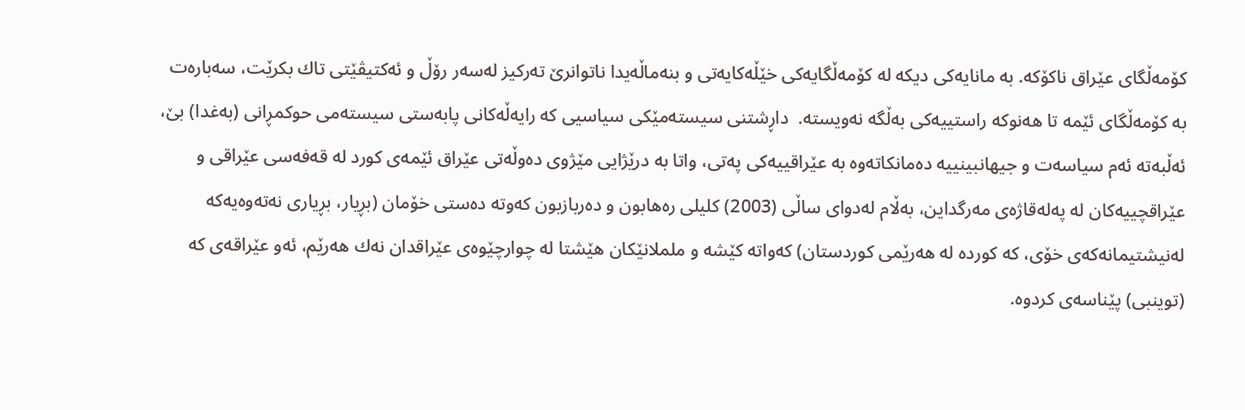كۆمه‌ڵگای‌ عێراق ناكۆكه‌. به‌ مانایه‌كی‌ دیكه‌ له‌ كۆمه‌ڵگایه‌كی‌ خێڵه‌كایه‌تی‌ و بنه‌ماڵه‌یدا ناتوانرێ‌ ته‌ركیز له‌سه‌ر رۆڵ و ئه‌كتیڤێتی‌ تاك بكرێت، سه‌باره‌ت به‌ كۆمه‌ڵگای‌ ئێمه‌ تا هه‌نوكه‌ راستییه‌كی‌ به‌ڵگه‌ نه‌ویسته‌.  داڕشتنی‌ سیسته‌مێكی‌ سیاسیی‌ كه‌ رایه‌ڵه‌كانی‌ پابه‌ستی‌ سیسته‌می‌ حوكمڕانی‌ (به‌غدا) بێ‌، ئه‌ڵبه‌ته‌ ئه‌م سیاسه‌ت و جیهانبینییه‌ ده‌مانكاته‌وه‌ به‌ عێراقییه‌كی‌ په‌تی‌، واتا به‌ درێژایی‌ مێژوی‌ ده‌وڵه‌تی‌ عێراق ئێمه‌ی‌ كورد له‌ قه‌فه‌سی‌ عێراقی‌ و عێراقچییه‌كان له‌ په‌له‌قاژه‌ی‌ مه‌رگداین، به‌ڵام له‌دوای‌ ساڵی‌ (2003) كلیلی‌ ره‌هابون و ده‌ربازبون كه‌وته‌ ده‌ستی‌ خۆمان (بڕیار، بڕیاری‌ نه‌ته‌وه‌یه‌كه‌ له‌نیشتیمانه‌كه‌ی‌ خۆی‌، كه‌ كورده‌ له‌ هه‌رێمی‌ كوردستان) كه‌واته‌ كێشه‌ و ململانێكان هێشتا له‌ چوارچێوه‌ی‌ عێراقدان نه‌ك هه‌رێم، ئه‌و عێراقه‌ی‌ كه‌ (توینبی‌) پێناسه‌ی‌ كردوه‌.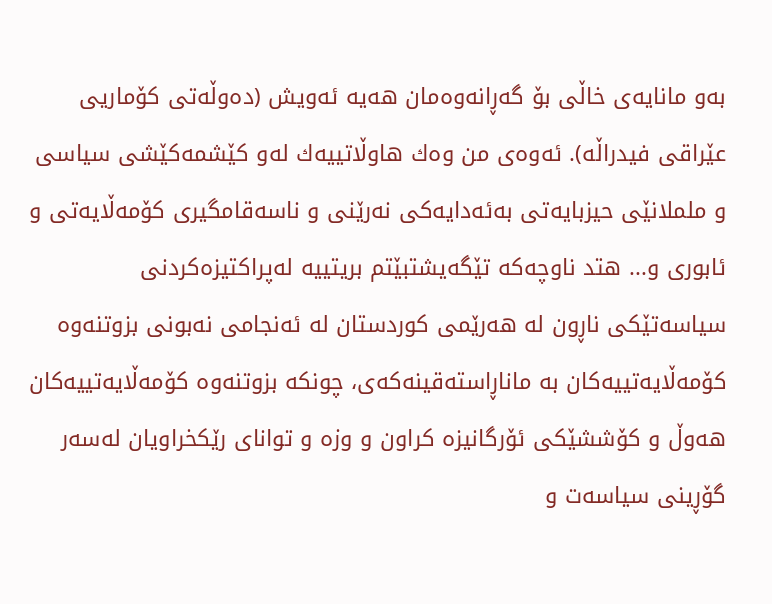به‌و مانایه‌ی‌ خاڵی‌ بۆ گه‌ڕانه‌وه‌مان هه‌یه‌ ئه‌ویش (ده‌وڵه‌تی‌ كۆماریی‌ عێراقی‌ فیدراڵه‌). ئه‌وه‌ی‌ من وه‌ك هاوڵاتییه‌ك له‌و كێشمه‌كێشی‌ سیاسی‌ و ململانێی‌ حیزبایه‌تی‌ به‌ئه‌دایه‌كی‌ نه‌رێنی‌ و ناسه‌قامگیری‌ كۆمه‌ڵایه‌تی‌ و ئابوری‌ و... هتد ناوچه‌كه‌ تێگه‌یشتبێتم بریتییه‌ له‌پراكتیزه‌كردنی‌ سیاسه‌تێكی‌ ناڕون له‌ هه‌رێمی‌ كوردستان له‌ ئه‌نجامی‌ نه‌بونی‌ بزوتنه‌وه‌ كۆمه‌ڵایه‌تییه‌كان به‌ ماناڕاسته‌قینه‌كه‌ی‌، چونكه‌ بزوتنه‌وه‌ كۆمه‌ڵایه‌تییه‌كان هه‌وڵ و كۆششێكی‌ ئۆرگانیزه‌ كراون و وزه‌ و توانای‌ رێكخراویان له‌سه‌ر گۆڕینی‌ سیاسه‌ت و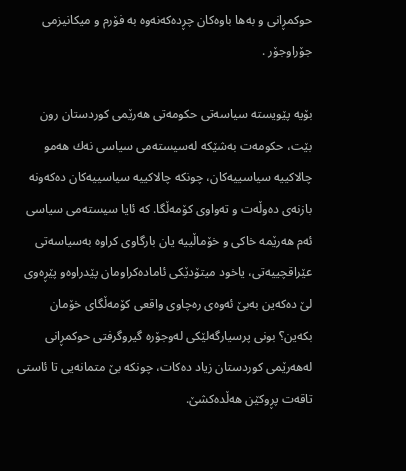حوكمڕانی‌ و به‌ها باوه‌كان چڕده‌كه‌نه‌وه‌ به‌ فۆرم و میكانیزمی‌ جۆراوجۆر .

بۆیه‌‌ پێویسته‌ سیاسه‌تی‌ حكومه‌تی‌ هه‌رێمی‌ كوردستان رون بێت، حكومه‌ت به‌شێكه‌ له‌سیسته‌می‌ سیاسی‌ نه‌ك هه‌مو چالاكییه‌ سیاسییه‌كان، چونكه‌ چالاكییه‌ سیاسییه‌كان ده‌كه‌ونه‌ بازنه‌ی‌ ده‌وڵه‌ت و ته‌واوی‌ كۆمه‌ڵگا. كه‌ ئایا سیسته‌می‌ سیاسی‌ ئه‌م هه‌رێمه‌ خاكی‌ و خۆماڵییه‌ یان بارگاوی‌ كراوه‌ به‌سیاسه‌تی‌ عێراقچییه‌تی، یاخود میتۆدێكی‌ ئاماده‌كراومان پێدراوه‌و پێڕه‌وی‌ لێ ده‌كه‌ین به‌بێ‌ ئه‌وه‌ی‌ ره‌چاوی‌ واقعی‌ كۆمه‌ڵگای‌ خۆمان بكه‌ین؟ بونی‌ پرسیارگه‌لێكی‌ له‌وجۆره‌ گیروگرفتی‌ حوكمڕانی‌ له‌هه‌رێمی‌ كوردستان زیاد ده‌كات، چونكه‌ بێ‌ متمانه‌یی‌ تا ئاستی‌ تاقه‌ت پڕوكێن هه‌ڵده‌كشێ‌.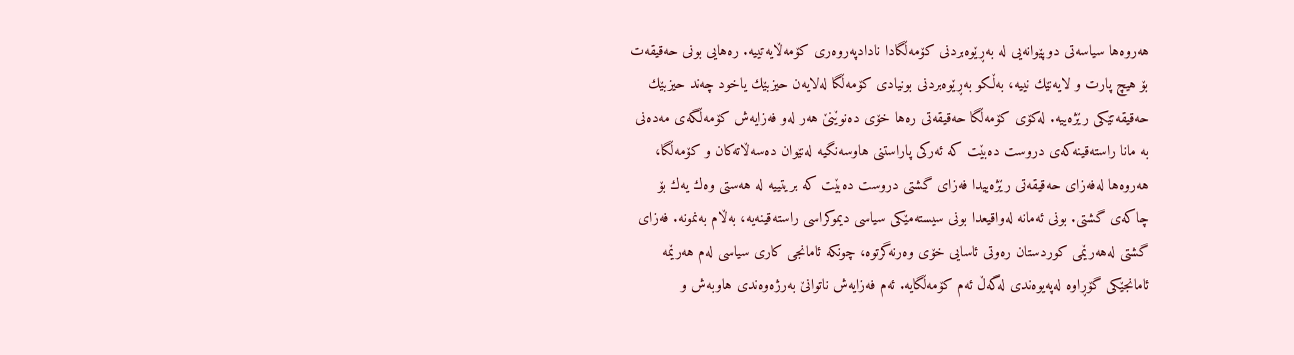هه‌روه‌ها سیاسه‌تی‌ دوپێوانه‌یی‌ له‌ به‌ڕێوه‌بردنی‌ كۆمه‌ڵگادا نادادپه‌روه‌ری‌ كۆمه‌ڵایه‌تییه‌. ره‌هایی‌ بونی‌ حه‌قیقه‌ت بۆ هیچ پارت و لایه‌نێك نییه‌، به‌ڵكو به‌ڕێوه‌بردنی‌ بونیادی‌ كۆمه‌ڵگا له‌لایه‌ن حیزبێك یاخود چه‌ند حیزبێك حه‌قیقه‌تێكی‌ رێژه‌ییه‌. له‌كۆی‌ كۆمه‌ڵگا حه‌قیقه‌تی‌ ره‌ها خۆی‌ ده‌نوێنێ‌ هه‌ر له‌و فه‌زایه‌ش كۆمه‌ڵگه‌ی‌ مه‌ده‌نی‌ به‌ مانا راسته‌قینه‌كه‌ی‌ دروست ده‌بێت كه‌ ئه‌ركی‌ پاراستنی‌ هاوسه‌نگیه‌ له‌نێوان ده‌سه‌ڵاته‌كان و كۆمه‌ڵگا، هه‌روه‌ها له‌فه‌زای‌ حه‌قیقه‌تی‌ رێژه‌ییدا فه‌زای‌ گشتی‌ دروست ده‌بێت كه‌ بریتییه‌ له‌ هه‌ستی‌ وه‌ك یه‌ك بۆ چاكه‌ی‌ گشتی‌. بونی‌ ئه‌مانه‌ له‌واقیعدا بونی‌ سیسته‌مێكی‌ سیاسی‌ دیموكراسی‌ راسته‌قینه‌یه‌، بەڵام به‌نمونه‌. فه‌زای‌ گشتی‌ له‌هه‌رێمی‌ كوردستان ره‌وتی‌ ئاسایی‌ خۆی‌ وه‌رنه‌گرتوه‌، چونكه‌ ئامانجی‌ كاری‌ سیاسی‌ له‌م هه‌رێمه‌ ئامانجێكی‌ گۆڕاوه‌ له‌په‌یوه‌ندی‌ له‌گه‌ڵ ئه‌م كۆمه‌ڵگایه‌. ئه‌م فه‌زایه‌ش ناتوانێ‌ به‌رژه‌وه‌ندی‌ هاوبه‌ش و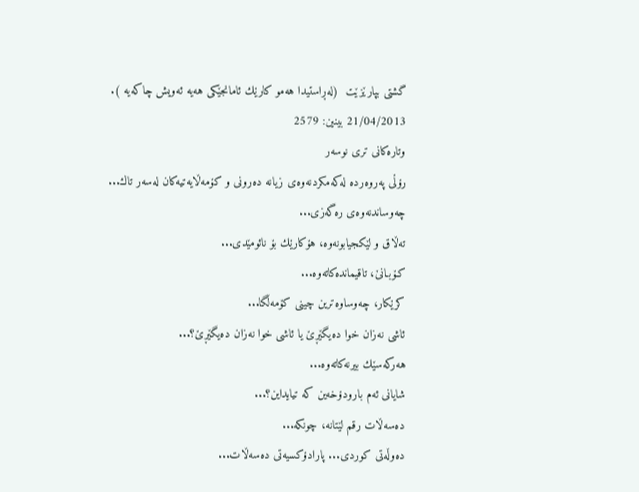گشتی‌ بپارێزێت  (له‌ڕاستیدا هه‌مو كارێك ئامانجێكی‌ هه‌یه‌ ئه‌ویش چاكه‌یه‌ ).
21/04/2013 بینین: 2579
وتاره‌کانی تری نوسه‌ر
رۆڵی‌ په‌روه‌رده‌ له‌كه‌مكردنه‌وه‌ی‌ زیانه‌ ده‌رونی‌ و كۆمه‌ڵایه‌تیه‌كان له‌سه‌ر تاك...
چه‌وساندنه‌وه‌ی‌ ره‌گه‌زی‌...
ته‌ڵاق و لێكجیابونه‌وه‌، هۆكارێك بۆ نائومێدی‌...
كـۆبـانێ‌، تاقیمانده‌كاته‌وه‌...
كرێكار، چه‌وساوه‌ترین چینی‌ كۆمه‌ڵگا...
ئاشی‌ نه‌زان خوا ده‌یگێڕێ‌ یا ئاشی‌ خوا نه‌زان ده‌یگێڕێ؟...
هه‌ركه‌سێك بیرنه‌كاته‌وه‌...
شایانی‌ ئه‌م بارودۆخه‌ین كه‌ تیایداین؟...
ده‌سه‌ڵات رقم لێتانه‌، چونكه‌...
ده‌وڵه‌تی‌ كوردی‌... پارادۆكسیه‌تی‌ ده‌سه‌ڵات...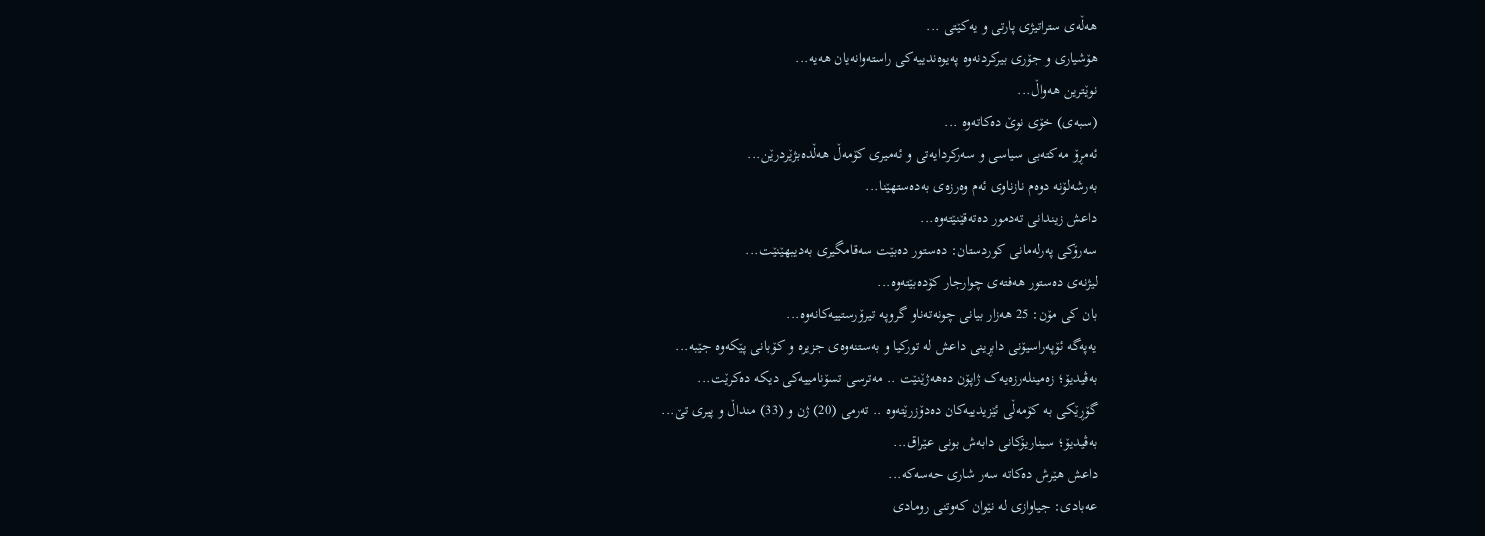هه‌ڵه‌ی‌ ستراتیژی‌ پارتی‌ و یه‌كێتی‌ ...
هۆشیاری و جۆری بیركردنه‌وه‌ په‌یوه‌ندییه‌كی راسته‌وانه‌یان هه‌یه‌...
نوێترین هه‌واڵ...
(سبەى) خۆى نوێ دەکاتەوە ...
ئه‌مڕۆ مه‌كته‌بی‌ سیاسی‌ و سه‌ركردایه‌تی‌ و ئه‌میری‌ كۆمه‌ڵ هەڵدەبژێردرێن...
به‌رشه‌لۆنه‌ دوه‌م نازناوی ئه‌م وه‌رزه‌ی به‌ده‌ستهێنا...
داعش زیندانی تەدمور دەتەقێنێتەوە...
سەرۆكی پەرلەمانی كوردستان: دەستور دەبێت سەقامگیری بەدیبهێنێت...
لیژنەی دەستور هەفتەی چوارجار كۆدەبێتەوە...
بان كی مۆن: 25 هەزار بیانی چونەتەناو گروپە تیرۆرستییەكانەوە...
یەپەگە ئۆپەراسیۆنی دابڕینی داعش لە تورکیا و بەستنەوەی جزیرە و کۆبانی پێکەوە جێبە...
بەڤیدیۆ؛ زەمینلەرزەیەک ژاپۆن دەهەژێنێت .. مەترسی تسۆنامییەکی دیکە دەکرێت...
گۆڕێکی بە کۆمەڵی ئێزیدییەکان دەدۆزرێتەوە .. تەرمی (20) ژن و (33) منداڵ و پیری تێ...
بەڤیدیۆ؛ سیناریۆکانی دابەش بونی عێراق...
داعش هێرش دەکاتە سەر شاری حەسەکە...
عه‌بادی: جیاوازی له‌ نێوان کەوتنی رومادی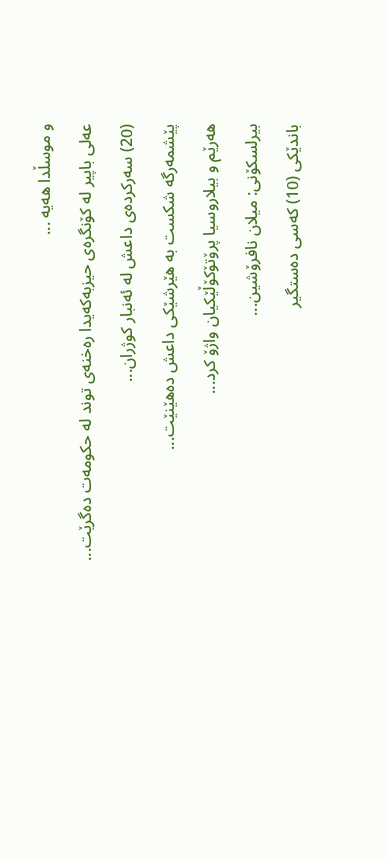و موسڵدا هه‌یه‌ ...
عەلی باپیر لە کۆنگرەی حیزبەکەیدا رەخنەی توند لە حکومەت دەگرێت...
(20) سه‌ركرده‌ی داعش لە ئەنبار کوژران...
پێشمەرگە شكست بە هێرشێكی داعش دەهێنێت...
هەرێم و بیلاروسیا پرۆتۆکۆڵێکیان واژۆ کرد...
بیرلسكۆنی: میلان نافرۆشین...
باندێکی (10) کەسى دەستگیر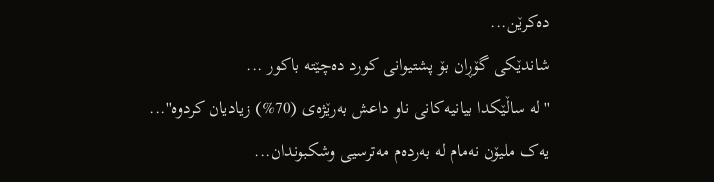دەکرێن...
شاندێکى گۆڕان بۆ پشتیوانی کورد دەچێتە باکور ...
''لە ساڵێکدا بیانیه‌كانی ناو داعش بەرێژەى (70%) زیادیان کردوە''...
یەک ملیۆن نەمام لە بەردەم مەترسیی وشکبوندان...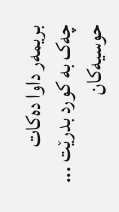بریمه‌ر داوا دەکات چەک بە کورد بدرێت ...
حوسیەکان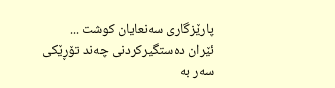پارێزگارى سەنعایان کوشت ...
ئێران دەستگیرکردنى چه‌ند تۆڕێكی‌ سه‌ر به‌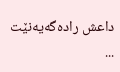داعش رادەگەیەنێت ...